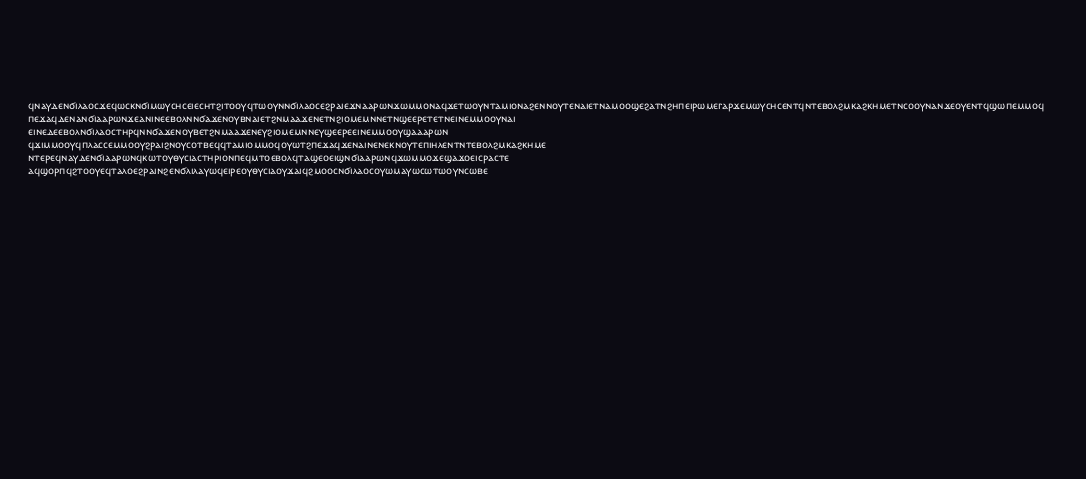ϥⲛⲁⲩⲇⲉⲛϭⲓⲗⲁⲟⲥϫⲉϥⲱⲥⲕⲛϭⲓⲙⲱⲩⲥⲏⲥⲉⲓⲉⲥⲏⲧϩⲓⲧⲟⲟⲩϥⲧⲱⲟⲩⲛⲛϭⲓⲗⲁⲟⲥⲉϩⲣⲁⲓⲉϫⲛⲁⲁⲣⲱⲛϫⲱⲙⲙⲟⲛⲁϥϫⲉⲧⲱⲟⲩⲛⲧⲁⲙⲓⲟⲛⲁϩⲉⲛⲛⲟⲩⲧⲉⲛⲁⲓⲉⲧⲛⲁⲙⲟⲟϣⲉϩⲁⲧⲛϩⲏⲡⲉⲓⲣⲱⲙⲉⲅⲁⲣϫⲉⲙⲱⲩⲥⲏⲥⲉⲛⲧϥⲛⲧⲉⲃⲟⲗϩⲙⲕⲁϩⲕⲏⲙⲉⲧⲛⲥⲟⲟⲩⲛⲁⲛϫⲉⲟⲩⲉⲛⲧϥϣⲱⲡⲉⲙⲙⲟϥ
ⲡⲉϫⲁϥⲇⲉⲛⲁⲛϭⲓⲁⲁⲣⲱⲛϫⲉⲁⲛⲓⲛⲉⲉⲃⲟⲗⲛⲛϭⲁϫⲉⲛⲟⲩⲃⲛⲁⲓⲉⲧϩⲛⲙⲁⲁϫⲉⲛⲉⲧⲛϩⲓⲟⲙⲉⲙⲛⲛⲉⲧⲛϣⲉⲉⲣⲉⲧⲉⲧⲛⲉⲓⲛⲉⲙⲙⲟⲟⲩⲛⲁⲓ
ⲉⲓⲛⲉⲇⲉⲉⲃⲟⲗⲛϭⲓⲗⲁⲟⲥⲧⲏⲣϥⲛⲛϭⲁϫⲉⲛⲟⲩⲃⲉⲧϩⲛⲙⲁⲁϫⲉⲛⲉⲩϩⲓⲟⲙⲉⲙⲛⲛⲉⲩϣⲉⲉⲣⲉⲉⲓⲛⲉⲙⲙⲟⲟⲩϣⲁⲁⲁⲣⲱⲛ
ϥϫⲓⲙⲙⲟⲟⲩϥⲡⲗⲁⲥⲥⲉⲙⲙⲟⲟⲩϩⲣⲁⲓϩⲛⲟⲩⲥⲟⲧⲃⲉϥϥⲧⲁⲙⲓⲟⲙⲙⲟϥⲟⲩⲱⲧϩⲡⲉϫⲁϥϫⲉⲛⲁⲓⲛⲉⲛⲉⲕⲛⲟⲩⲧⲉⲡⲓⲏⲗⲉⲛⲧⲛⲧⲉⲃⲟⲗϩⲙⲕⲁϩⲕⲏⲙⲉ
ⲛⲧⲉⲣⲉϥⲛⲁⲩⲇⲉⲛϭⲓⲁⲁⲣⲱⲛϥⲕⲱⲧⲟⲩⲑⲩⲥⲓⲁⲥⲧⲏⲣⲓⲟⲛⲡⲉϥⲙⲧⲟⲉⲃⲟⲗϥⲧⲁϣⲉⲟⲉⲓϣⲛϭⲓⲁⲁⲣⲱⲛϥϫⲱⲙⲙⲟϫⲉϣⲁϫⲟⲉⲓⲥⲣⲁⲥⲧⲉ
ⲁϥϣⲟⲣⲡϥϩⲧⲟⲟⲩⲉϥⲧⲁⲗⲟⲉϩⲣⲁⲓⲛϩⲉⲛϭⲗⲓⲗⲁⲩⲱϥⲉⲓⲣⲉⲟⲩⲑⲩⲥⲓⲁⲟⲩϫⲁⲓϥϩⲙⲟⲟⲥⲛϭⲓⲗⲁⲟⲥⲟⲩⲱⲙⲁⲩⲱⲥⲱⲧⲱⲟⲩⲛⲥⲱⲃⲉ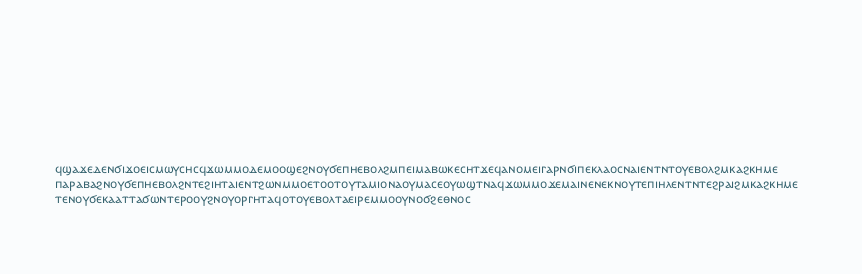ϥϣⲁϫⲉⲇⲉⲛϭⲓϫⲟⲉⲓⲥⲙⲱⲩⲥⲏⲥϥϫⲱⲙⲙⲟⲇⲉⲙⲟⲟϣⲉϩⲛⲟⲩϭⲉⲡⲏⲉⲃⲟⲗϩⲙⲡⲉⲓⲙⲁⲃⲱⲕⲉⲥⲏⲧϫⲉϥⲁⲛⲟⲙⲉⲓⲅⲁⲣⲛϭⲓⲡⲉⲕⲗⲁⲟⲥⲛⲁⲓⲉⲛⲧⲛⲧⲟⲩⲉⲃⲟⲗϩⲙⲕⲁϩⲕⲏⲙⲉ
ⲡⲁⲣⲁⲃⲁϩⲛⲟⲩϭⲉⲡⲏⲉⲃⲟⲗϩⲛⲧⲉϩⲓⲏⲧⲁⲓⲉⲛⲧϩⲱⲛⲙⲙⲟⲉⲧⲟⲟⲧⲟⲩⲧⲁⲙⲓⲟⲛⲁⲟⲩⲙⲁⲥⲉⲟⲩⲱϣⲧⲛⲁϥϫⲱⲙⲙⲟϫⲉⲙⲁⲓⲛⲉⲛⲉⲕⲛⲟⲩⲧⲉⲡⲓⲏⲗⲉⲛⲧⲛⲧⲉϩⲣⲁⲓϩⲙⲕⲁϩⲕⲏⲙⲉ
ⲧⲉⲛⲟⲩϭⲉⲕⲁⲁⲧⲧⲁϭⲱⲛⲧⲉⲣⲟⲟⲩϩⲛⲟⲩⲟⲣⲅⲏⲧⲁϥⲟⲧⲟⲩⲉⲃⲟⲗⲧⲁⲉⲓⲣⲉⲙⲙⲟⲟⲩⲛⲟϭϩⲉⲑⲛⲟⲥ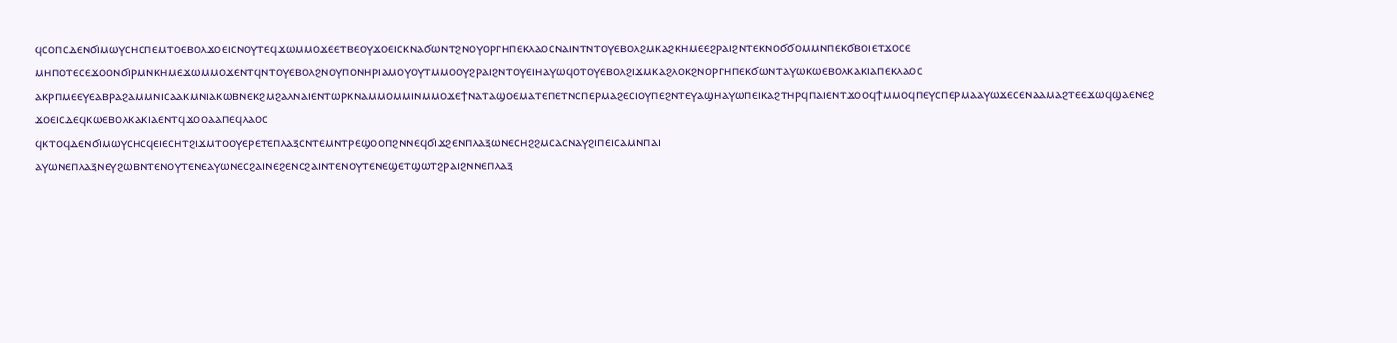ϥⲥⲟⲡⲥⲇⲉⲛϭⲓⲙⲱⲩⲥⲏⲥⲡⲉⲙⲧⲟⲉⲃⲟⲗϫⲟⲉⲓⲥⲛⲟⲩⲧⲉϥϫⲱⲙⲙⲟϫⲉⲉⲧⲃⲉⲟⲩϫⲟⲉⲓⲥⲕⲛⲁϭⲱⲛⲧϩⲛⲟⲩⲟⲣⲅⲏⲡⲉⲕⲗⲁⲟⲥⲛⲁⲓⲛⲧⲛⲧⲟⲩⲉⲃⲟⲗϩⲙⲕⲁϩⲕⲏⲙⲉⲉϩⲣⲁⲓϩⲛⲧⲉⲕⲛⲟϭϭⲟⲙⲙⲛⲡⲉⲕϭⲃⲟⲓⲉⲧϫⲟⲥⲉ
ⲙⲏⲡⲟⲧⲉⲥⲉϫⲟⲟⲛϭⲓⲣⲙⲛⲕⲏⲙⲉϫⲱⲙⲙⲟϫⲉⲛⲧϥⲛⲧⲟⲩⲉⲃⲟⲗϩⲛⲟⲩⲡⲟⲛⲏⲣⲓⲁⲙⲟⲩⲟⲩⲧⲙⲙⲟⲟⲩϩⲣⲁⲓϩⲛⲧⲟⲩⲉⲓⲏⲁⲩⲱϥⲟⲧⲟⲩⲉⲃⲟⲗϩⲓϫⲙⲕⲁϩⲗⲟⲕϩⲛⲟⲣⲅⲏⲡⲉⲕϭⲱⲛⲧⲁⲩⲱⲕⲱⲉⲃⲟⲗⲕⲁⲕⲓⲁⲡⲉⲕⲗⲁⲟⲥ
ⲁⲕⲣⲡⲙⲉⲉⲩⲉⲁⲃⲣⲁϩⲁⲙⲙⲛⲓⲥⲁⲁⲕⲙⲛⲓⲁⲕⲱⲃⲛⲉⲕϩⲙϩⲁⲗⲛⲁⲓⲉⲛⲧⲱⲣⲕⲛⲁⲙⲙⲟⲙⲙⲓⲛⲙⲙⲟϫⲉϯⲛⲁⲧⲁϣⲟⲉⲙⲁⲧⲉⲡⲉⲧⲛⲥⲡⲉⲣⲙⲁϩⲉⲥⲓⲟⲩⲡⲉϩⲛⲧⲉⲩⲁϣⲏⲁⲩⲱⲡⲉⲓⲕⲁϩⲧⲏⲣϥⲡⲁⲓⲉⲛⲧϫⲟⲟϥϯⲙⲙⲟϥⲡⲉⲩⲥⲡⲉⲣⲙⲁⲁⲩⲱϫⲉⲥⲉⲛⲁⲁⲙⲁϩⲧⲉⲉϫⲱϥϣⲁⲉⲛⲉϩ
ϫⲟⲉⲓⲥⲇⲉϥⲕⲱⲉⲃⲟⲗⲕⲁⲕⲓⲁⲉⲛⲧϥϫⲟⲟⲁⲁⲡⲉϥⲗⲁⲟⲥ
ϥⲕⲧⲟϥⲇⲉⲛϭⲓⲙⲱⲩⲥⲏⲥϥⲉⲓⲉⲥⲏⲧϩⲓϫⲙⲧⲟⲟⲩⲉⲣⲉⲧⲉⲡⲗⲁⲝⲥⲛⲧⲉⲙⲛⲧⲣⲉϣⲟⲟⲡϩⲛⲛⲉϥϭⲓϫϩⲉⲛⲡⲗⲁⲝⲱⲛⲉⲥⲏϩϩⲙⲥⲁⲥⲛⲁⲩϩⲓⲡⲉⲓⲥⲁⲙⲛⲡⲁⲓ
ⲁⲩⲱⲛⲉⲡⲗⲁⲝⲛⲉⲩϩⲱⲃⲛⲧⲉⲛⲟⲩⲧⲉⲛⲉⲁⲩⲱⲛⲉⲥϩⲁⲓⲛⲉϩⲉⲛⲥϩⲁⲓⲛⲧⲉⲛⲟⲩⲧⲉⲛⲉϣⲉⲧϣⲱⲧϩⲣⲁⲓϩⲛⲛⲉⲡⲗⲁⲝ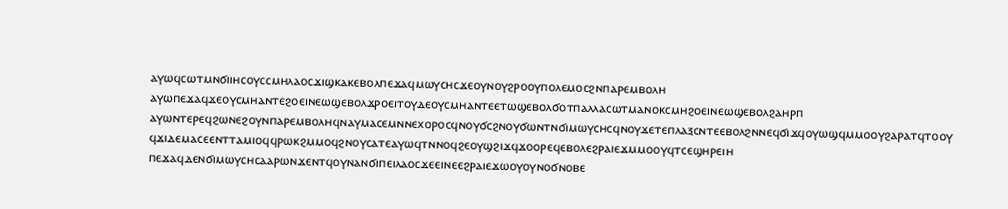ⲁⲩⲱϥⲥⲱⲧⲙⲛϭⲓⲓⲏⲥⲟⲩⲥⲥⲙⲏⲗⲁⲟⲥϫⲓϣⲕⲁⲕⲉⲃⲟⲗⲡⲉϫⲁϥⲙⲱⲩⲥⲏⲥϫⲉⲟⲩⲛⲟⲩϩⲣⲟⲟⲩⲡⲟⲗⲉⲙⲟⲥϩⲛⲡⲁⲣⲉⲙⲃⲟⲗⲏ
ⲁⲩⲱⲡⲉϫⲁϥϫⲉⲟⲩⲥⲙⲏⲁⲛⲧⲉϩⲟⲉⲓⲛⲉⲱϣⲉⲃⲟⲗϫⲣⲟⲉⲓⲧⲟⲩⲇⲉⲟⲩⲥⲙⲏⲁⲛⲧⲉⲉⲧⲱϣⲉⲃⲟⲗϭⲟⲧⲡⲁⲗⲗⲁⲥⲱⲧⲙⲁⲛⲟⲕⲥⲙⲏϩⲟⲉⲓⲛⲉⲱϣⲉⲃⲟⲗϩⲁⲏⲣⲡ
ⲁⲩⲱⲛⲧⲉⲣⲉϥϩⲱⲛⲉϩⲟⲩⲛⲡⲁⲣⲉⲙⲃⲟⲗⲏϥⲛⲁⲩⲙⲁⲥⲉⲙⲛⲛⲉⲭⲟⲣⲟⲥϥⲛⲟⲩϭⲥϩⲛⲟⲩϭⲱⲛⲧⲛϭⲓⲙⲱⲩⲥⲏⲥϥⲛⲟⲩϫⲉⲧⲉⲡⲗⲁⲝⲥⲛⲧⲉⲉⲃⲟⲗϩⲛⲛⲉϥϭⲓϫϥⲟⲩⲱϣϥⲙⲙⲟⲟⲩϩⲁⲣⲁⲧϥⲧⲟⲟⲩ
ϥϫⲓⲇⲉⲙⲁⲥⲉⲉⲛⲧⲧⲁⲙⲓⲟϥϥⲣⲱⲕϩⲙⲙⲟϥϩⲛⲟⲩⲥⲁⲧⲉⲁⲩⲱϥⲧⲛⲛⲟϥϩⲉⲟⲩϣϩⲓϫϥϫⲟⲟⲣⲉϥⲉⲃⲟⲗⲉϩⲣⲁⲓⲉϫⲙⲙⲟⲟⲩϥⲧⲥⲉϣⲏⲣⲉⲓⲏ
ⲡⲉϫⲁϥⲇⲉⲛϭⲓⲙⲱⲩⲥⲏⲥⲁⲁⲣⲱⲛϫⲉⲛⲧϥⲟⲩⲛⲁⲛϭⲓⲡⲉⲓⲗⲁⲟⲥϫⲉⲉⲓⲛⲉⲉϩⲣⲁⲓⲉϫⲱⲟⲩⲟⲩⲛⲟϭⲛⲟⲃⲉ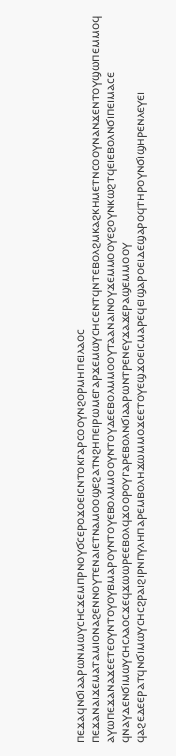ⲡⲉϫⲁϥⲛϭⲓⲁⲁⲣⲱⲛⲙⲱⲩⲥⲏⲥϫⲉⲙⲡⲣⲛⲟⲩϭⲥⲉⲣⲟϫⲟⲉⲓⲥⲛⲧⲟⲕⲅⲁⲣⲥⲟⲟⲩⲛϩⲟⲣⲙⲏⲡⲉⲓⲗⲁⲟⲥ
ⲡⲉϫⲁⲛⲁⲓϫⲉⲙⲁⲧⲁⲙⲓⲟⲛⲁϩⲉⲛⲛⲟⲩⲧⲉⲛⲁⲓⲉⲧⲛⲁⲙⲟⲟϣⲉϩⲁⲧⲛϩⲏⲡⲉⲓⲣⲱⲙⲉⲅⲁⲣϫⲉⲙⲱⲩⲥⲏⲥⲉⲛⲧϥⲛⲧⲉⲃⲟⲗϩⲙⲕⲁϩⲕⲏⲙⲉⲧⲛⲥⲟⲟⲩⲛⲁⲛϫⲉⲛⲧⲟⲩϣⲱⲡⲉⲙⲙⲟϥ
ⲁⲩⲱⲡⲉϫⲁⲛⲁϫⲉⲉⲧⲉⲟⲩⲛⲧⲟⲩⲟⲩⲃⲙⲁⲣⲟⲩⲛⲧⲟⲩⲉⲃⲟⲗⲙⲙⲟⲟⲩⲛⲧⲟⲩⲇⲉⲉⲃⲟⲗⲙⲙⲟⲟⲩⲧⲁⲁⲛⲁⲓⲛⲟⲩϫⲉⲙⲙⲟⲟⲩⲉϩⲟⲩⲛⲕⲱϩⲧϥⲉⲓⲉⲃⲟⲗⲛϭⲓⲡⲉⲓⲙⲁⲥⲉ
ϥⲛⲁⲩⲇⲉⲛϭⲓⲙⲱⲩⲥⲏⲥⲗⲁⲟⲥϫⲉϥϫⲱⲱⲣⲉⲉⲃⲟⲗϥϫⲟⲟⲣⲟⲩⲅⲁⲣⲉⲃⲟⲗⲛϭⲓⲁⲁⲣⲱⲛⲧⲣⲉⲛⲉⲩϫⲁϫⲉⲣⲁϣⲉⲙⲙⲟⲟⲩ
ϥⲁϩⲉⲇⲉⲉⲣⲁⲧϥⲛϭⲓⲙⲱⲩⲥⲏⲥϩⲣⲁⲓϩⲓⲣⲛⲡⲩⲗⲏⲡⲁⲣⲉⲙⲃⲟⲗⲏϫⲱⲙⲙⲟϫⲉⲉⲧⲟⲩⲉϣϫⲟⲉⲓⲥⲙⲁⲣⲉϥⲉⲓϣⲁⲣⲟⲉⲓⲇⲉϣⲁⲣⲟϥⲧⲏⲣⲟⲩⲛϭⲓϣⲏⲣⲉⲛⲗⲉⲩⲉⲓ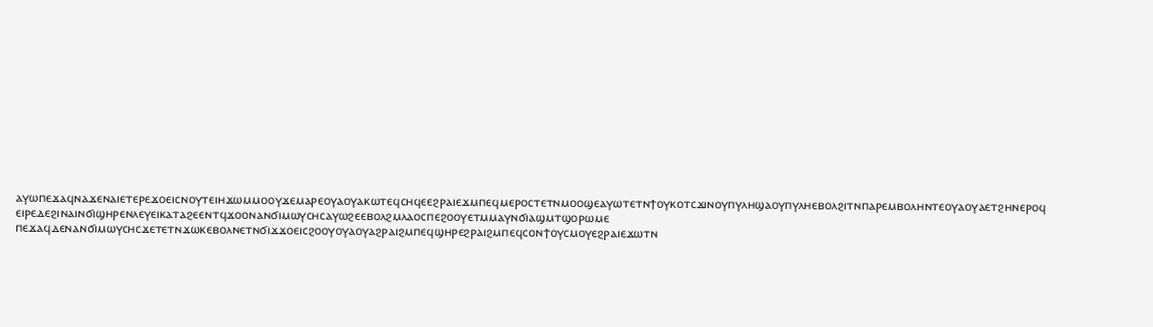ⲁⲩⲱⲡⲉϫⲁϥⲛⲁϫⲉⲛⲁⲓⲉⲧⲉⲣⲉϫⲟⲉⲓⲥⲛⲟⲩⲧⲉⲓⲏϫⲱⲙⲙⲟⲟⲩϫⲉⲙⲁⲣⲉⲟⲩⲁⲟⲩⲁⲕⲱⲧⲉϥⲥⲏϥⲉⲉϩⲣⲁⲓⲉϫⲙⲡⲉϥⲙⲉⲣⲟⲥⲧⲉⲧⲛⲙⲟⲟϣⲉⲁⲩⲱⲧⲉⲧⲛϯⲟⲩⲕⲟⲧⲥϫⲓⲛⲟⲩⲡⲩⲗⲏϣⲁⲟⲩⲡⲩⲗⲏⲉⲃⲟⲗϩⲓⲧⲛⲡⲁⲣⲉⲙⲃⲟⲗⲏⲛⲧⲉⲟⲩⲁⲟⲩⲁⲉⲧϩⲏⲛⲉⲣⲟϥ
ⲉⲓⲣⲉⲇⲉϩⲓⲛⲁⲓⲛϭⲓϣⲏⲣⲉⲛⲗⲉⲩⲉⲓⲕⲁⲧⲁϩⲉⲉⲛⲧϥϫⲟⲟⲛⲁⲛϭⲓⲙⲱⲩⲥⲏⲥⲁⲩⲱϩⲉⲉⲃⲟⲗϩⲙⲗⲁⲟⲥⲡⲉϩⲟⲟⲩⲉⲧⲙⲙⲁⲩⲛϭⲓⲁϣⲙⲧϣⲟⲣⲱⲙⲉ
ⲡⲉϫⲁϥⲇⲉⲛⲁⲛϭⲓⲙⲱⲩⲥⲏⲥϫⲉⲧⲉⲧⲛϫⲱⲕⲉⲃⲟⲗⲛⲉⲧⲛϭⲓϫϫⲟⲉⲓⲥϩⲟⲟⲩⲟⲩⲁⲟⲩⲁϩⲣⲁⲓϩⲙⲡⲉϥϣⲏⲣⲉϩⲣⲁⲓϩⲙⲡⲉϥⲥⲟⲛϯⲟⲩⲥⲙⲟⲩⲉϩⲣⲁⲓⲉϫⲱⲧⲛ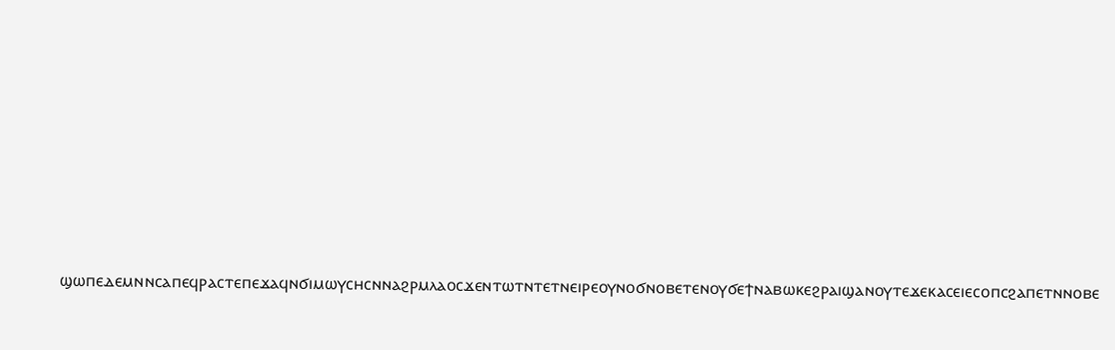ϣⲱⲡⲉⲇⲉⲙⲛⲛⲥⲁⲡⲉϥⲣⲁⲥⲧⲉⲡⲉϫⲁϥⲛϭⲓⲙⲱⲩⲥⲏⲥⲛⲛⲁϩⲣⲙⲗⲁⲟⲥϫⲉⲛⲧⲱⲧⲛⲧⲉⲧⲛⲉⲓⲣⲉⲟⲩⲛⲟϭⲛⲟⲃⲉⲧⲉⲛⲟⲩϭⲉϯⲛⲁⲃⲱⲕⲉϩⲣⲁⲓϣⲁⲛⲟⲩⲧⲉϫⲉⲕⲁⲥⲉⲓⲉⲥⲟⲡⲥϩⲁⲡⲉⲧⲛⲛⲟⲃⲉ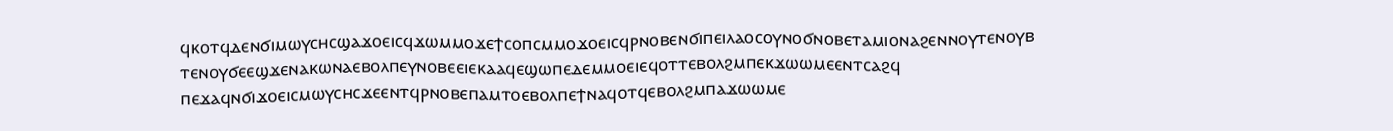ϥⲕⲟⲧϥⲇⲉⲛϭⲓⲙⲱⲩⲥⲏⲥϣⲁϫⲟⲉⲓⲥϥϫⲱⲙⲙⲟϫⲉϯⲥⲟⲡⲥⲙⲙⲟϫⲟⲉⲓⲥϥⲣⲛⲟⲃⲉⲛϭⲓⲡⲉⲓⲗⲁⲟⲥⲟⲩⲛⲟϭⲛⲟⲃⲉⲧⲁⲙⲓⲟⲛⲁϩⲉⲛⲛⲟⲩⲧⲉⲛⲟⲩⲃ
ⲧⲉⲛⲟⲩϭⲉⲉϣϫⲉⲛⲁⲕⲱⲛⲁⲉⲃⲟⲗⲡⲉⲩⲛⲟⲃⲉⲉⲓⲉⲕⲁⲁϥⲉϣⲱⲡⲉⲇⲉⲙⲙⲟⲉⲓⲉϥⲟⲧⲧⲉⲃⲟⲗϩⲙⲡⲉⲕϫⲱⲱⲙⲉⲉⲛⲧⲥⲁϩϥ
ⲡⲉϫⲁϥⲛϭⲓϫⲟⲉⲓⲥⲙⲱⲩⲥⲏⲥϫⲉⲉⲛⲧϥⲣⲛⲟⲃⲉⲡⲁⲙⲧⲟⲉⲃⲟⲗⲡⲉϯⲛⲁϥⲟⲧϥⲉⲃⲟⲗϩⲙⲡⲁϫⲱⲱⲙⲉ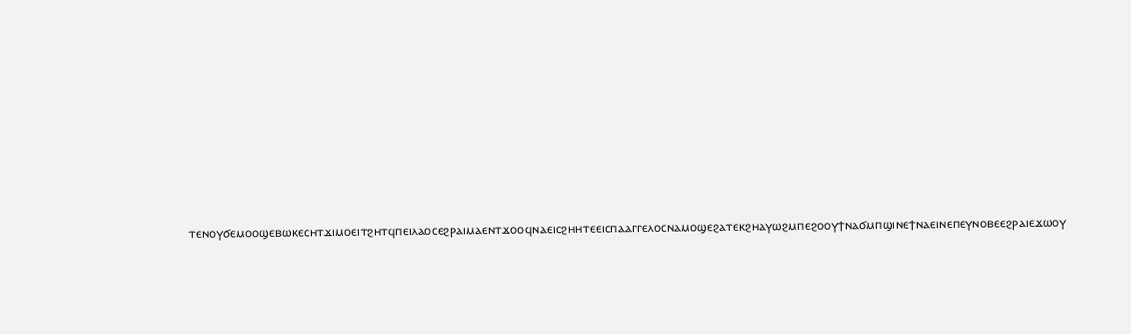ⲧⲉⲛⲟⲩϭⲉⲙⲟⲟϣⲉⲃⲱⲕⲉⲥⲏⲧϫⲓⲙⲟⲉⲓⲧϩⲏⲧϥⲡⲉⲓⲗⲁⲟⲥⲉϩⲣⲁⲓⲙⲁⲉⲛⲧϫⲟⲟϥⲛⲁⲉⲓⲥϩⲏⲏⲧⲉⲉⲓⲥⲡⲁⲁⲅⲅⲉⲗⲟⲥⲛⲁⲙⲟϣⲉϩⲁⲧⲉⲕϩⲏⲁⲩⲱϩⲙⲡⲉϩⲟⲟⲩϯⲛⲁϭⲙⲡϣⲓⲛⲉϯⲛⲁⲉⲓⲛⲉⲡⲉⲩⲛⲟⲃⲉⲉϩⲣⲁⲓⲉϫⲱⲟⲩ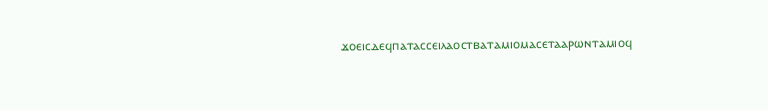ϫⲟⲉⲓⲥⲇⲉϥⲡⲁⲧⲁⲥⲥⲉⲓⲗⲁⲟⲥⲧⲃⲁⲧⲁⲙⲓⲟⲙⲁⲥⲉⲧⲁⲁⲣⲱⲛⲧⲁⲙⲓⲟϥ